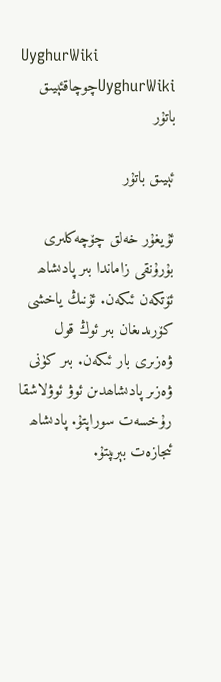UyghurWiki
UyghurWikiچوچاقئېيىق باتۇر

ئېيىق باتۇر

ئۇيغۇر خەلق چۆچەكلىرى بۇرۇنقى زاماندا بىر پادىشاھ ئۆتكەن ئىكەن. ئۇنىڭ ياخشى كۆرىدىغان بىر ئوڭ قول ۋەزىرى بار ئىكەن. بىر كۈنى ۋەزىر پادىشاھدىن ئوۋ ئوۋلاشقا رۇخسەت سوراپتۇ. پادىشاھ ئىجازەت بېرىپتۇ.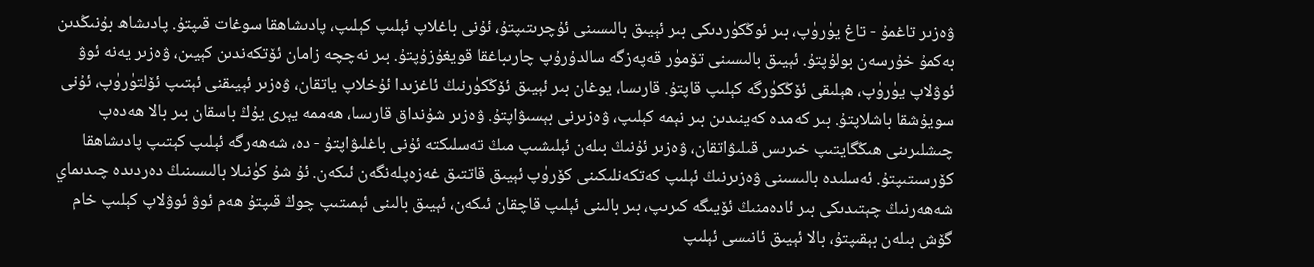ۋەزىر تاغمۇ - تاغ يۈرۈپ، بىر ئوڭكۈردىكى بىر ئېيىق بالىسىنى ئۇچرىتىپتۇ، ئۇنى باغلاپ ئېلىپ كېلىپ، پادىشاھقا سوغات قىپتۇ. پادىشاھ بۇنىڭدىن بەكمۇ خۇرسەن بولۇپتۇ. ئېيىق بالىسىنى تۆمۈر قەپەزگە سالدۇرۇپ چارىباغقا قويغۇزۇپتۇ. بىر نەچچە زامان ئۆتكەندىن كېيىن، ۋەزىر يەنە ئوۋ ئوۋلاپ يۈرۈپ، ھېلىقى ئۆڭكۈرگە كېلىپ قاپتۇ. قارىسا، يوغان بىر ئېيىق ئۆڭكۈرنىڭ ئاغزىدا ئۇخلاپ ياتقان، ۋەزىر ئېيىقنى ئېتىپ ئۆلتۈرۈپ، ئۇنى سويۇشقا باشلاپتۇ. بىر كەمدە كەينىدىن بىر نېمە كېلىپ، ۋەزىرنى بېسىۋاپتۇ. ۋەزىر شۇنداق قارىسا، ھەممە يېرى يۇڭ باسقان بىر بالا ھەدەپ چىشلىرىنى ھىڭگايتىپ خىرىس قىلىۋاتقان، ۋەزىر ئۇنىڭ بىلەن ئېلىشىپ مىڭ تەسلىكتە ئۇنى باغلىۋاپتۇ - دە، شەھەرگە ئېلىپ كېتىپ پادىشاھقا كۆرسىتىپتۇ. ئەسلىدە بالىسىنى ۋەزىرنىڭ ئېلىپ كەتكەنلىكىنى كۆرۈپ ئېيىق قاتتىق غەزەپلەنگەن ئىكەن. ئۇ شۇ كۈنىلا بالىسىنىڭ دەردىدە چىدىماي شەھەرنىڭ چېتىدىكى بىر ئادەمنىڭ ئۆيىگە كىرىپ، بىر بالىنى ئېلىپ قاچقان ئىكەن، ئېيىق بالىنى ئېمىتىپ چوڭ قىپتۇ ھەم ئوۋ ئوۋلاپ كېلىپ خام گۆش بىلەن بېقىپتۇ، بالا ئېيىق ئانىسى ئېلىپ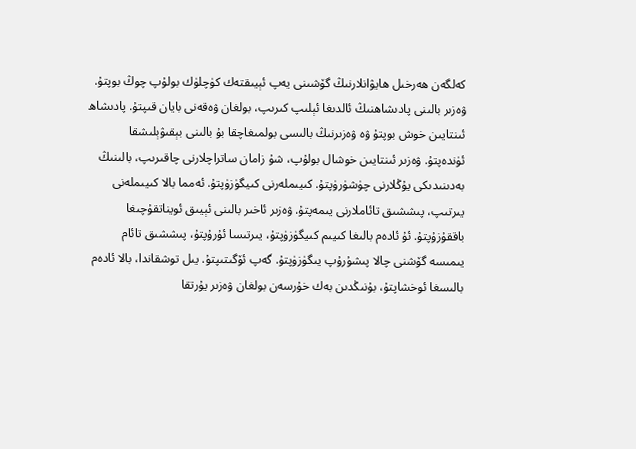كەلگەن ھەرخىل ھايۋانلارنىڭ گۆشىنى يەپ ئېيىقتەك كۈچلۈك بولۇپ چوڭ بوپتۇ. ۋەزىر بالىنى پادىشاھنىڭ ئالدىغا ئېلىپ كىرىپ، بولغان ۋەقەنى بايان قىپتۇ. پادىشاھ ئىنتايىن خوش بوپتۇ ۋە ۋەزىرنىڭ بالىسى بولمىغاچقا بۇ بالىنى بېقىۋېلىشقا ئۈندەپتۇ. ۋەزىر ئىنتايىن خوشال بولۇپ، شۇ زامان ساتراچلارنى چاقىرىپ، بالىنىڭ بەدىنىدىكى يۇڭلارنى چۈشۈرۈپتۇ. كىيىملەرنى كىيگۈزۈپتۇ. ئەمما بالا كىيىملەنى يىرتىپ، پىششىق تائاملارنى يىمەپتۇ. ۋەزىر ئاخىر بالىنى ئېيىق ئويناتقۇچىغا باققۇزۇپتۇ. ئۇ ئادەم بالىغا كىيىم كىيگۈزۈپتۇ، يىرتىسا ئۇرۇپتۇ، پىششىق تائام يىمىسە گۆشنى چالا پىشۇرۇپ يىگۈزۈپتۇ. گەپ ئۆگىتىپتۇ. يىل توشقاندا، بالا ئادەم بالىسغا ئوخشاپتۇ، بۇنىڭدىن بەك خۇرسەن بولغان ۋەزىر يۇرتقا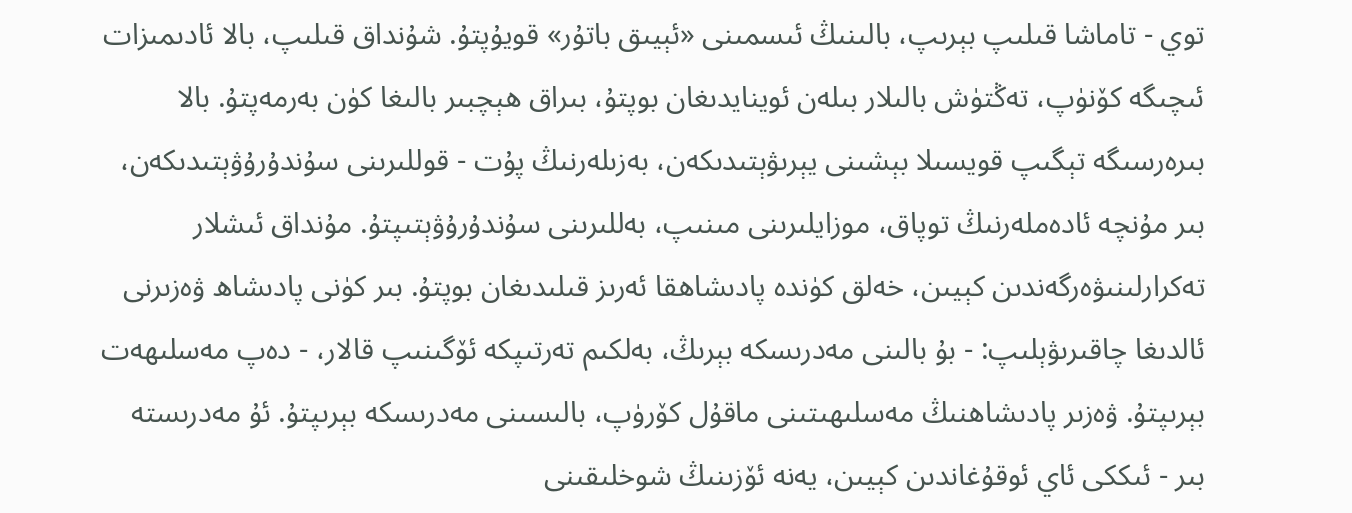توي - تاماشا قىلىپ بېرىپ، بالىنىڭ ئىسمىنى «ئېيىق باتۇر» قويۇپتۇ. شۇنداق قىلىپ، بالا ئادىمىزات ئىچىگە كۆنۈپ، تەڭتۈش بالىلار بىلەن ئوينايدىغان بوپتۇ، بىراق ھېچبىر بالىغا كۈن بەرمەپتۇ. بالا بىرەرسىگە تېگىپ قويسىلا بېشىنى يېرىۋېتىدىكەن، بەزىلەرنىڭ پۇت - قوللىرىنى سۇندۇرۇۋېتىدىكەن، بىر مۇنچە ئادەملەرنىڭ توپاق، موزايلىرىنى مىنىپ، بەللىرىنى سۇندۇرۇۋېتىپتۇ. مۇنداق ئىشلار تەكرارلىنىۋەرگەندىن كېيىن، خەلق كۈندە پادىشاھقا ئەرىز قىلىدىغان بوپتۇ. بىر كۈنى پادىشاھ ۋەزىرنى ئالدىغا چاقىرىۋېلىپ: - بۇ بالىنى مەدرىسكە بېرىڭ، بەلكىم تەرتىپكە ئۆگىنىپ قالار، - دەپ مەسلىھەت بېرىپتۇ. ۋەزىر پادىشاھنىڭ مەسلىھىتىنى ماقۇل كۆرۈپ، بالىسىنى مەدرىسكە بېرىپتۇ. ئۇ مەدرىستە بىر - ئىككى ئاي ئوقۇغاندىن كېيىن، يەنە ئۆزىنىڭ شوخلىقىنى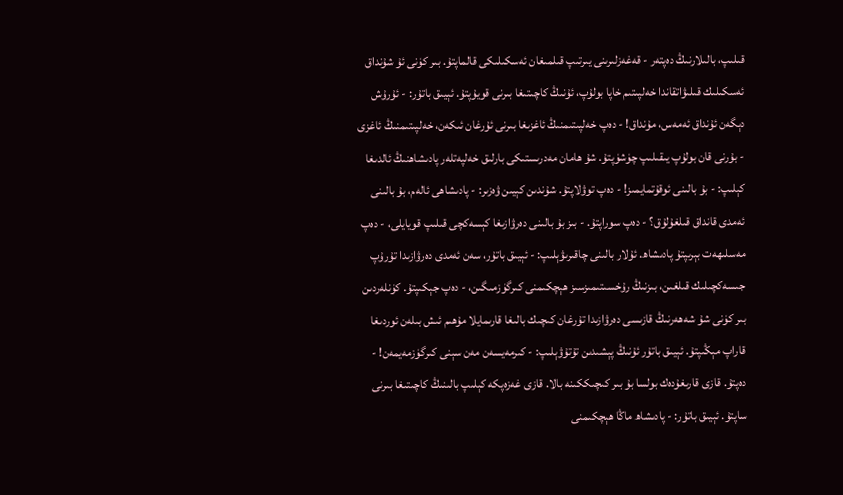قىلىپ، بالىلارنىڭ دەپتەر - قەغەزلىرىنى يىرتىپ قىلمىغان ئەسكىلىكى قالماپتۇ. بىر كۈنى ئۇ شۇنداق ئەسكىلىك قىلىۋاتقاندا خەلپىتىم خاپا بولۇپ، ئۇنىڭ كاچىتىغا بىرنى قويۇپتۇ. ئېيىق باتۇر: - ئۇرۇش دېگەن ئۇنداق ئەمەس، مۇنداق! - دەپ خەلپىتىمنىڭ ئاغزىغا بىرنى ئۇرغان ئىكەن، خەلپىتىمنىڭ ئاغزى - بۇرنى قان بولۇپ يىقىلىپ چۈشۈپتۇ. شۇ ھامان مەدرىستىكى بارلىق خەلپەتلەر پادىشاھنىڭ ئالدىغا كېلىپ: - بۇ بالىنى ئوقۇتمايمىز! - دەپ توۋلاپتۇ. شۇندىن كېيىن ۋەزىر: - پادىشاھى ئالەم، بۇ بالىنى ئەمدى قانداق قىلغۇلۇق؟ - دەپ سوراپتۇ. - بىز بۇ بالىنى دەرۋازىغا كېسەكچى قىلىپ قويايلى، - دەپ مەسلىھەت بېرىپتۇ پادىشاھ. ئۇلار بالىنى چاقىرىۋېلىپ: - ئېيىق باتۇر، سەن ئەمدى دەرۋازىدا تۇرۇپ جىسەكچىلىك قىلغىن، بىزنىڭ رۇخسىتىمىزسىز ھېچكىمنى كىرگۈزمىگىن، - دەپ جېكىپتۇ. كۈنلەردىن بىر كۈنى شۇ شەھەرنىڭ قازىسى دەرۋازىدا تۇرغان كىچىك بالىغا قارىمايلا مۇھىم ئىش بىلەن ئوردىغا قاراپ مېڭىپتۇ. ئېيىق باتۇر ئۇنىڭ پېشىدىن تۇتۇۋېلىپ: - كىرمەيسەن مەن سېنى كىرگۈزمەيمەن! - دەپتۇ. قازى قارىغۇدەك بولسا بۇ بىر كىچىككىنە بالا. قازى غەزەپكە كېلىپ بالىنىڭ كاچىتىغا بىرنى ساپتۇ. ئېيىق باتۇر: - پادىشاھ ماڭا ھېچكىمنى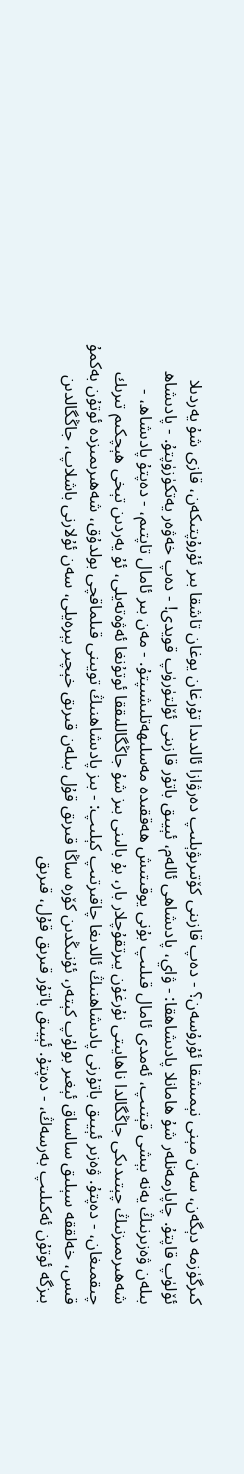كىرگۈزمە دېگەن، سەن مېنى نېمىشقا ئۇرۇسەن؟ - دەپ قازىنى كۆتىرىۋېلىپ دەرۋازا ئالدىدا تۇرغان يوغان تاشقا بىر ئۇرۇپتىكەن، قازى شۇ يەردىلا ئۆلۈپ قاپتۇ. چاپارمەنلەر شۇ ھامانلا پادىشاھقا: - ۋاي، پادىشاھى ئالەم، ئېيىق باتۇر قازىنى ئۆلتۈرۈپ قويدى! - دەپ خەۋەر يەتكۈزۈپتۇ. - پادىشاھ بىلەن ۋەزىرنىڭ يەنە بېشى قېتىپ، ئەمدى ئامال قىلىپ بۇنى يوقىتىش ھەققىدە مەسلىھەتلىشىپتۇ. - مەن بىر ئامال تاپتىم، - دەپتۇ پادىشاھ، - شەھىرىمىزنىڭ چېتىدىكى جاڭگالدا ناھايىتى نۇرغۇن يىرتقۇچلار بار، بۇ بالىنى بىز شۇ جاڭگاللىققا ئوتۇنغا ئەۋەتەيلى، ئۇ يەردىن تېخى ھېچكىم تىرىك چىقمىغان، - دەپتۇ. ۋەزىر ئېيىق باتۇرنى پادىشاھنىڭ ئالدىغا چاقىرتىپ كېلىپ: - بىز پادىشاھنىڭ تويىنى قىلماقچى بولدۇق، شەھىرىمىزدە ئوتۇن بەكمۇ قىس، خەلققە سېلىق سالساق ئېغىر بولۇپ كېتەر، ئۇنىڭدىن كۆرە ساڭا قىرىق قۇل بىلەن قىرىق خېچىر بېرەيلى، سەن ئۇلارنى باشلاپ، جاڭگالدىن بىزگە ئوتۇن ئەكىلىپ بەرسەڭ، - دەپتۇ. ئېيىق باتۇر قىرىق قۇل، قىرىق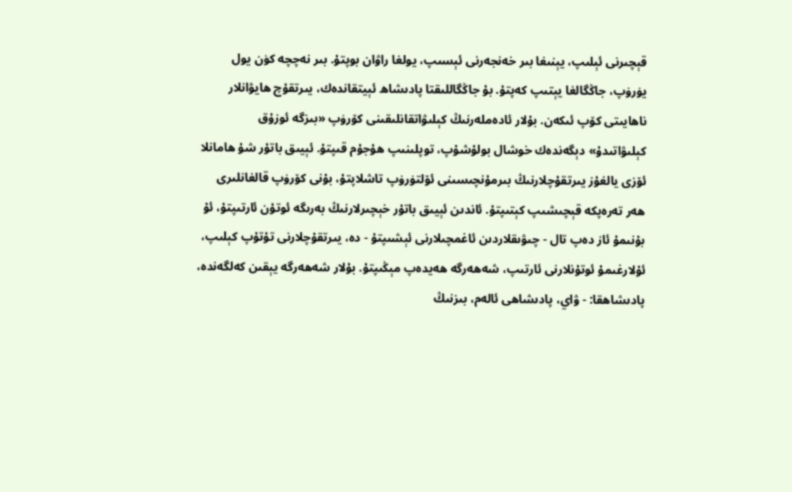قېچىرنى ئېلىپ، يېنىغا بىر خەنجەرنى ئېسىپ، يولغا راۋان بوپتۇ. بىر نەچچە كۈن يول يۈرۈپ، جاڭگالغا يېتىپ كەپتۇ. بۇ جاڭگاللىقتا پادىشاھ ئېيتقاندەك، يىرتقۇچ ھايۋانلار ناھايىتى كۆپ ئىكەن. بۇلار ئادەملەرنىڭ كېلىۋاتقانلىقىنى كۆرۈپ «بىزگە ئوزۇق كېلىۋاتىدۇ» دېگەندەك خوشال بولۇشۇپ، توپلىنىپ ھۇجۇم قىپتۇ. ئېيىق باتۇر شۇ ھامانلا ئۆزى يالغۇز يىرتقۇچلارنىڭ بىرمۇنچىسىنى ئۆلتۈرۈپ تاشلاپتۇ، بۇنى كۆرۈپ قالغانلىرى ھەر تەرەپكە قېچىشىپ كېتىپتۇ. ئاندىن ئېيىق باتۇر خېچىرلارنىڭ بەرىگە ئوتۇن ئارتىپتۇ، ئۇ بۇنىمۇ ئاز دەپ تال - چىۋىقلاردىن ئاغمچىلارنى ئېشىپتۇ - دە، يىرتقۇچلارنى تۇتۇپ كېلىپ، ئۇلارغىمۇ ئوتۇنلارنى ئارتىپ، شەھەرگە ھەيدەپ مېڭىپتۇ. بۇلار شەھەرگە يېقىن كەلگەندە، پادىشاھقا: - ۋاي، پادىشاھى ئالەم، بىزنىڭ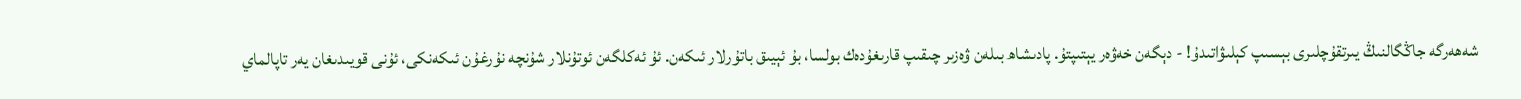شەھەرگە جاڭگالنىڭ يىرتقۇچلىرى بېسىپ كېلىۋاتىدۇ! - دېگەن خەۋەر يېتىپتۇ. پادىشاھ بىلەن ۋەزىر چىقىپ قارىغۇدەك بولسا، بۇ ئېيىق باتۇرلار ئىكەن. ئۇ ئەكلگەن ئوتۇنلار شۇنچە نۇرغۇن ئىكەنكى، ئۇنى قويىدىغان يەر تاپالماي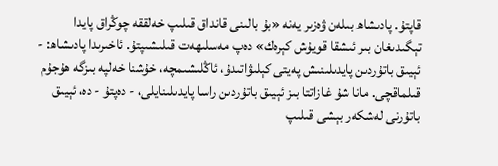قاپتۇ. پادىشاھ بىلەن ۋەزىر يەنە «بۇ بالىنى قانداق قىلىپ خەلققە چوڭراق پايدا تېگىدىغان بىر ئىشقا قويۇش كېرەك» دەپ مەسلىھەت قىلىشىپتۇ. ئاخىرىدا پادىشاھ: - ئېيىق باتۇردىن پايدىلىنىش پەيتى كېلىۋاتىدۇ، ئاڭلىشىمچە، خۇشنا خەلپە بىزگە ھۇجۇم قىلماقچى. مانا شۇ غازاتتا بىز ئېيىق باتۇردىن راسا پايدىلىنايلى، - دەپتۇ - دە، ئېيىق باتۇرنى لەشكەر بېشى قىلىپ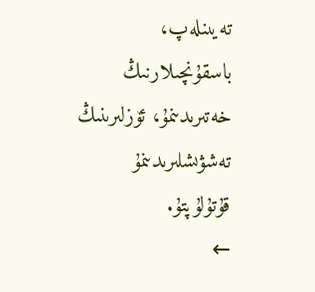تەيىنلەپ، باسقۇنچىلارنىڭ خەتىرىدىنمۇ، ئۆزلىرىنىڭ تەشۋىشلىرىدىنمۇ قۇتۇلۇپتۇ.
←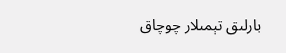بارلىق تېمىلار چوچاق